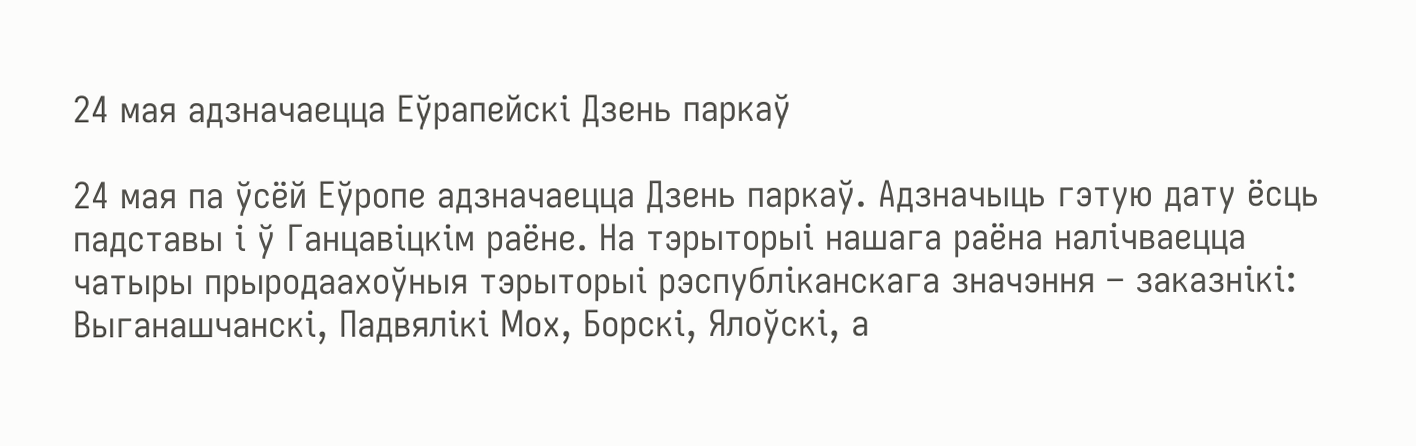24 мая адзначаецца Еўрапейскі Дзень паркаў

24 мая па ўсёй Еўропе адзначаецца Дзень паркаў. Адзначыць гэтую дату ёсць падставы і ў Ганцавіцкім раёне. На тэрыторыі нашага раёна налічваецца чатыры прыродаахоўныя тэрыторыі рэспубліканскага значэння – заказнікі: Выганашчанскі, Падвялікі Мох, Борскі, Ялоўскі, а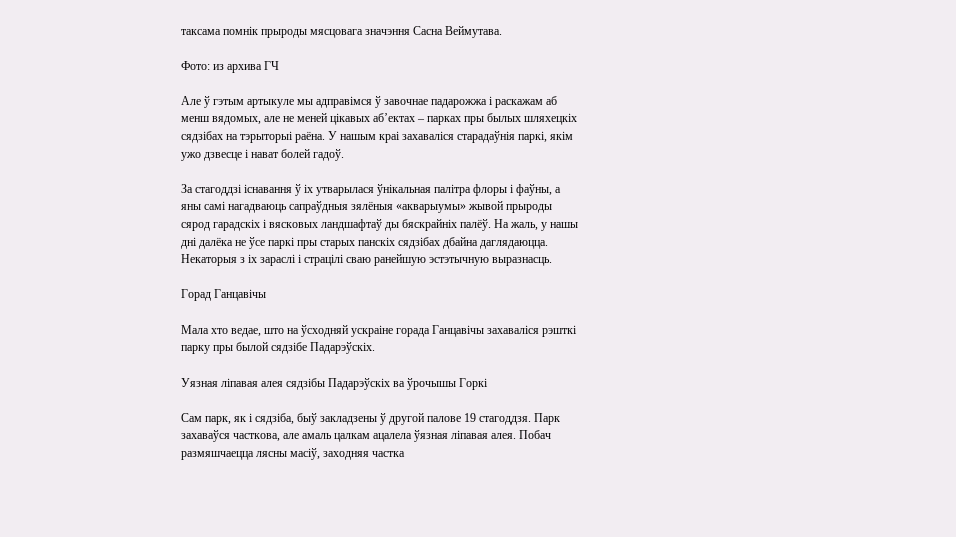таксама помнік прыроды мясцовага значэння Сасна Веймутава.

Фото: из архива ГЧ

Але ў гэтым артыкуле мы адправімся ў завочнае падарожжа і раскажам аб менш вядомых, але не меней цікавых аб’ектах – парках пры былых шляхецкіх сядзібах на тэрыторыі раёна. У нашым краі захаваліся старадаўнія паркі, якім ужо дзвесце і нават болей гадоў.

За стагоддзі існавання ў іх утварылася ўнікальная палітра флоры і фаўны, а яны самі нагадваюць сапраўдныя зялёныя «акварыумы» жывой прыроды сярод гарадскіх і вясковых ландшафтаў ды бяскрайніх палёў. На жаль, у нашы дні далёка не ўсе паркі пры старых панскіх сядзібах дбайна даглядаюцца. Некаторыя з іх зараслі і страцілі сваю ранейшую эстэтычную выразнасць.

Горад Ганцавічы

Мала хто ведае, што на ўсходняй ускраіне горада Ганцавічы захаваліся рэшткі парку пры былой сядзібе Падарэўскіх.

Уязная ліпавая алея сядзібы Падарэўскіх ва ўрочышы Горкі

Сам парк, як і сядзіба, быў закладзены ў другой палове 19 стагоддзя. Парк захаваўся часткова, але амаль цалкам ацалела ўязная ліпавая алея. Побач размяшчаецца лясны масіў, заходняя частка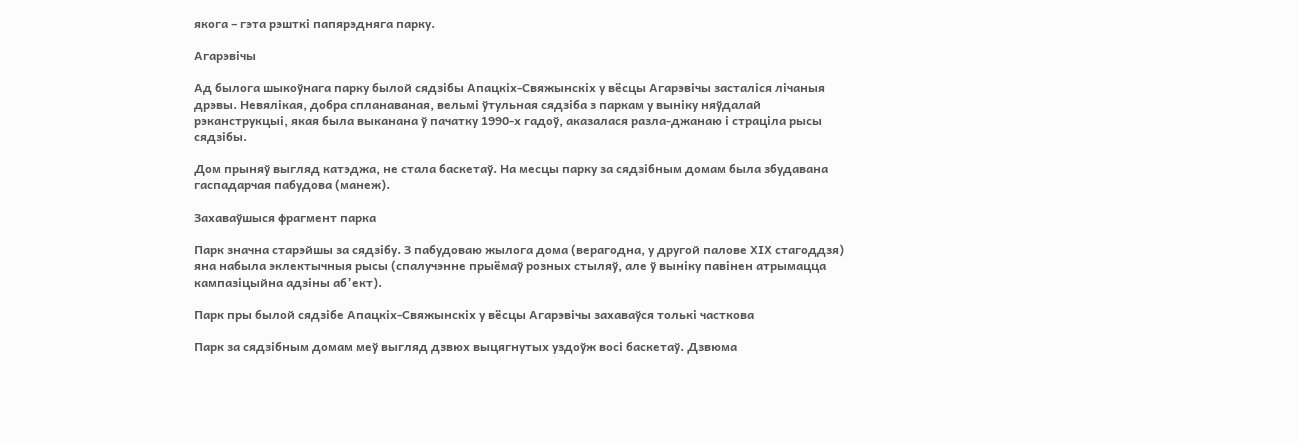якога – гэта рэшткі папярэдняга парку.

Агарэвічы

Ад былога шыкоўнага парку былой сядзібы Апацкіх-Свяжынскіх у вёсцы Агарэвічы засталіся лічаныя дрэвы. Невялікая, добра спланаваная, вельмі ўтульная сядзіба з паркам у выніку няўдалай рэканструкцыі, якая была выканана ў пачатку 1990-х гадоў, аказалася разла-джанаю і страціла рысы сядзібы.

Дом прыняў выгляд катэджа, не стала баскетаў. На месцы парку за сядзібным домам была збудавана гаспадарчая пабудова (манеж).

Захаваўшыся фрагмент парка

Парк значна старэйшы за сядзібу. З пабудоваю жылога дома (верагодна, у другой палове ХІХ стагоддзя) яна набыла эклектычныя рысы (спалучэнне прыёмаў розных стыляў, але ў выніку павінен атрымацца кампазіцыйна адзіны аб’ект).

Парк пры былой сядзібе Апацкіх-Свяжынскіх у вёсцы Агарэвічы захаваўся толькі часткова

Парк за сядзібным домам меў выгляд дзвюх выцягнутых уздоўж восі баскетаў. Дзвюма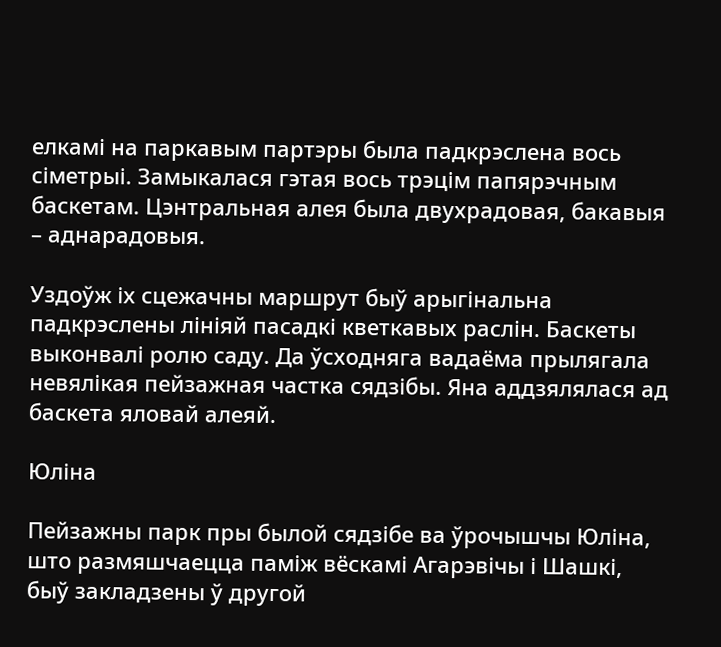елкамі на паркавым партэры была падкрэслена вось сіметрыі. Замыкалася гэтая вось трэцім папярэчным баскетам. Цэнтральная алея была двухрадовая, бакавыя – аднарадовыя.

Уздоўж іх сцежачны маршрут быў арыгінальна падкрэслены лініяй пасадкі кветкавых раслін. Баскеты выконвалі ролю саду. Да ўсходняга вадаёма прылягала невялікая пейзажная частка сядзібы. Яна аддзялялася ад баскета яловай алеяй.

Юліна

Пейзажны парк пры былой сядзібе ва ўрочышчы Юліна, што размяшчаецца паміж вёскамі Агарэвічы і Шашкі, быў закладзены ў другой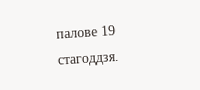палове 19 стагоддзя.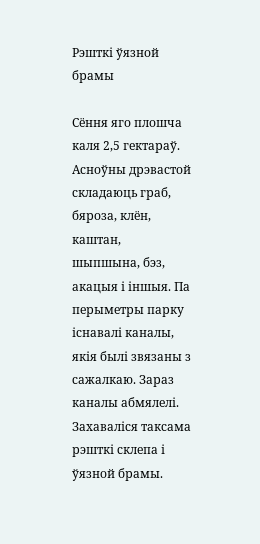Рэшткі ўязной брамы

Сёння яго плошча каля 2,5 гектараў. Асноўны дрэвастой складаюць граб, бяроза, клён, каштан, шыпшына, бэз, акацыя і іншыя. Па перыметры парку існавалі каналы, якія былі звязаны з сажалкаю. Зараз каналы абмялелі. Захаваліся таксама рэшткі склепа і ўязной брамы.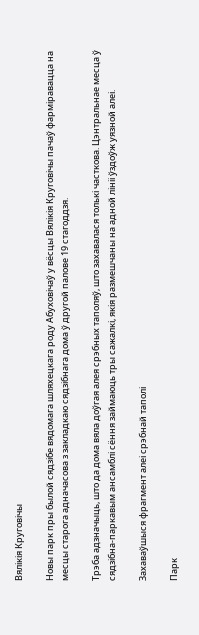Вялікія Круговічы

Новы парк пры былой сядзібе вядомага шляхецкага роду Абуховічаў у вёсцы Вялікія Круговічы пачаў фарміравацца на месцы старога адначасова з закладкаю сядзібнага дома ў другой палове 19 стагоддзя.

Трэба адзначыць, што да дома вяла доўгая алея срэбных таполяў, што захавалася толькі часткова. Цэнтральнае месца ў сядзібна-паркавым ансамблі сёння займаюць тры сажалкі, якія размешчаны на адной лініі ўздоўж уязной алеі.

Захаваўшыся фрагмент алеі срэбнай таполі

Парк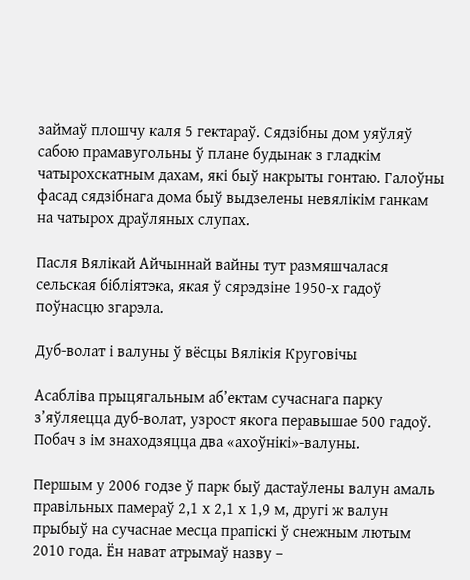займаў плошчу каля 5 гектараў. Сядзібны дом уяўляў сабою прамавугольны ў плане будынак з гладкім чатырохскатным дахам, які быў накрыты гонтаю. Галоўны фасад сядзібнага дома быў выдзелены невялікім ганкам на чатырох драўляных слупах.

Пасля Вялікай Айчыннай вайны тут размяшчалася сельская бібліятэка, якая ў сярэдзіне 1950-х гадоў поўнасцю згарэла.

Дуб-волат і валуны ў вёсцы Вялікія Круговічы

Асабліва прыцягальным аб’ектам сучаснага парку з’яўляецца дуб-волат, узрост якога перавышае 500 гадоў. Побач з ім знаходзяцца два «ахоўнікі»-валуны.

Першым у 2006 годзе ў парк быў дастаўлены валун амаль правільных памераў 2,1 х 2,1 х 1,9 м, другі ж валун прыбыў на сучаснае месца прапіскі ў снежным лютым 2010 года. Ён нават атрымаў назву –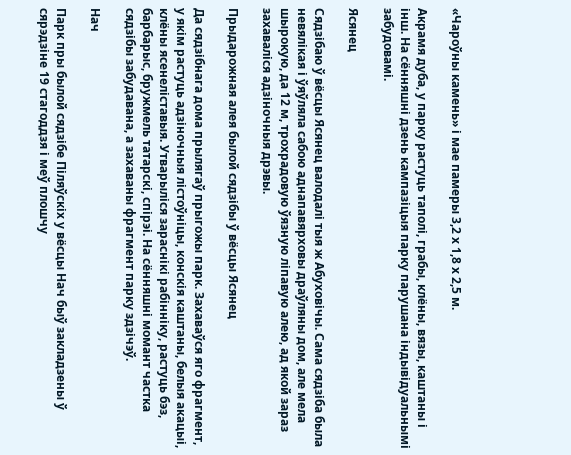«Чароўны камень» і мае памеры 3,2 х 1,8 х 2,5 м.

Акрамя дуба, у парку растуць таполі, грабы, клёны, вязы, каштаны і інш. На сённяшні дзень кампазіцыя парку парушана індывідуальнымі забудовамі.

Ясянец

Сядзібаю ў вёсцы Ясянец валодалі тыя ж Абуховічы. Сама сядзіба была невялікая і ўяўляла сабою аднапавярховы драўляны дом, але мела шырокую, да 12 м, трохрадовую ўязную ліпавую алею, ад якой зараз захаваліся адзіночныя дрэвы.

Прыдарожная алея былой сядзібы ў вёсцы Ясянец

Да сядзібнага дома прылягаў прыгожы парк. Захаваўся яго фрагмент, у якім растуць адзіночныя лістоўніцы, конскія каштаны, белыя акацыі, клёны ясенеліставыя. Утварыліся зараснікі рабінніку, растуць бэз, барбарыс, бружмель татарскі, спірэі. На сённяшні момант частка сядзібы забудавана, а захаваны фрагмент парку здзічэў.

Нач

Парк пры былой сядзібе Піляўскіх у вёсцы Нач быў закладзены ў сярэдзіне 19 стагоддзя і меў плошчу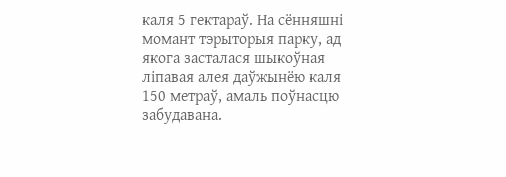каля 5 гектараў. На сённяшні момант тэрыторыя парку, ад якога засталася шыкоўная ліпавая алея даўжынёю каля 150 метраў, амаль поўнасцю забудавана.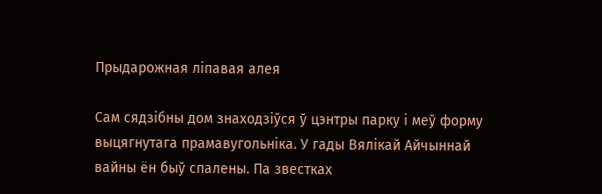Прыдарожная ліпавая алея

Сам сядзібны дом знаходзіўся ў цэнтры парку і меў форму выцягнутага прамавугольніка. У гады Вялікай Айчыннай вайны ён быў спалены. Па звестках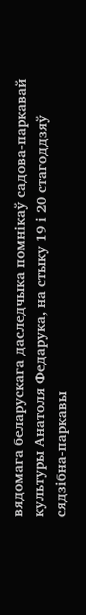вядомага беларускага даследчыка помнікаў садова-паркавай культуры Анатоля Федарука, на стыку 19 і 20 стагоддзяў сядзібна-паркавы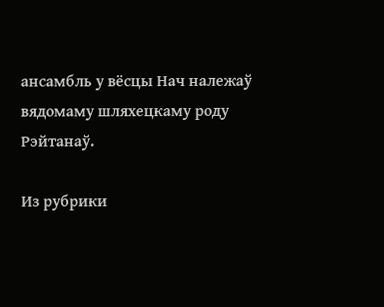ансамбль у вёсцы Нач належаў вядомаму шляхецкаму роду Рэйтанаў.

Из рубрики